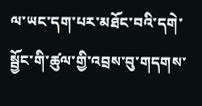ལ་ཡང་དག་པར་མཐོང་བའི་དགེ་སྦྱོང་གི་ཚུལ་གྱི་འབྲས་བུ་གདགས་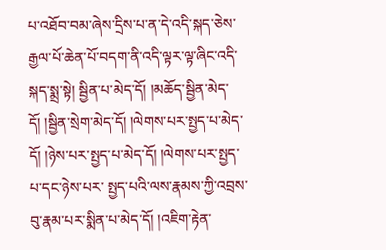པ་འཐོབ་བམ་ཞེས་དྲིས་པ་ན་དེ་འདི་སྐད་ཅེས་རྒྱལ་པོ་ཆེན་པོ་བདག་ནི་འདི་ལྟར་ལྟ་ཞིང་འདི་སྐད་སྨྲ་སྟེ། སྦྱིན་པ་མེད་དོ། །མཆོད་སྦྱིན་མེད་དོ། །སྦྱིན་སྲེག་མེད་དོ། །ལེགས་པར་སྤྱད་པ་མེད་དོ། །ཉེས་པར་སྤྱད་པ་མེད་དོ། །ལེགས་པར་སྤྱད་པ་དང་ཉེས་པར་ སྤྱད་པའི་ལས་རྣམས་ཀྱི་འབྲས་བུ་རྣམ་པར་སྨིན་པ་མེད་དོ། །འཇིག་རྟེན་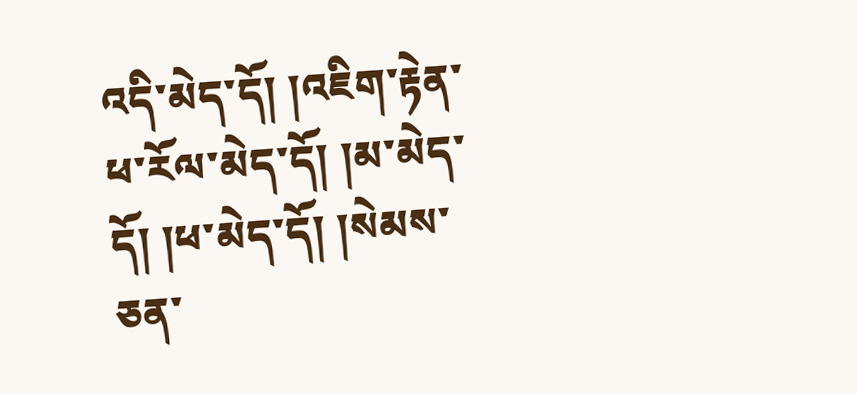འདི་མེད་དོ། །འཇིག་རྟེན་ཕ་རོལ་མེད་དོ། །མ་མེད་དོ། །ཕ་མེད་དོ། །སེམས་ཅན་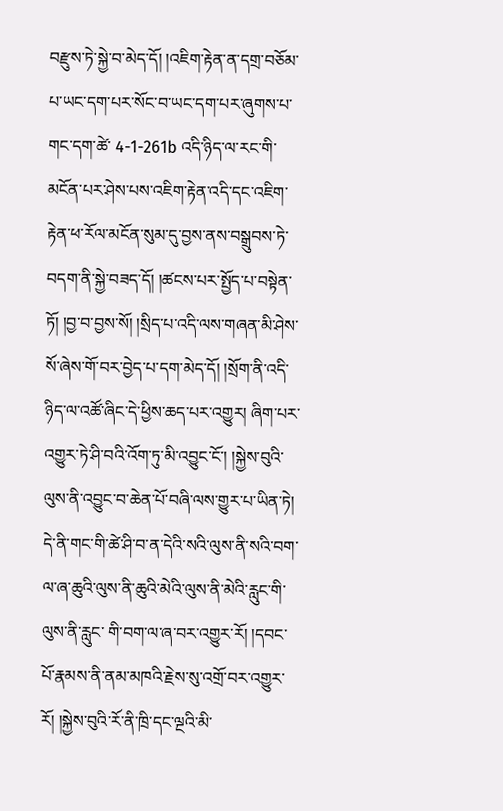བརྫུས་ཏེ་སྐྱེ་བ་མེད་དོ། །འཇིག་རྟེན་ན་དགྲ་བཅོམ་པ་ཡང་དག་པར་སོང་བ་ཡང་དག་པར་ཞུགས་པ་གང་དག་ཚེ་ 4-1-261b འདི་ཉིད་ལ་རང་གི་མངོན་པར་ཤེས་པས་འཇིག་རྟེན་འདི་དང་འཇིག་རྟེན་ཕ་རོལ་མངོན་སུམ་དུ་བྱས་ནས་བསྒྲུབས་ཏེ་བདག་ནི་སྐྱེ་བཟད་དོ། །ཚངས་པར་སྤྱོད་པ་བསྟེན་ཏོ། །བྱ་བ་བྱས་སོ། །སྲིད་པ་འདི་ལས་གཞན་མི་ཤེས་སོ་ཞེས་གོ་བར་བྱེད་པ་དག་མེད་དོ། །སྲོག་ནི་འདི་ ཉིད་ལ་འཚོ་ཞིང་དེ་ཕྱིས་ཆད་པར་འགྱུར། ཞིག་པར་འགྱུར་ཏེ་ཤི་བའི་འོག་ཏུ་མི་འབྱུང་ངོ་། །སྐྱེས་བུའི་ལུས་ནི་འབྱུང་བ་ཆེན་པོ་བཞི་ལས་གྱུར་པ་ཡིན་ཏེ། དེ་ནི་གང་གི་ཚེ་ཤི་བ་ན་དེའི་སའི་ལུས་ནི་སའི་བག་ལ་ཞ་ཆུའི་ལུས་ནི་ཆུའི་མེའི་ལུས་ནི་མེའི་རླུང་གི་ལུས་ནི་རླུང་ གི་བག་ལ་ཞ་བར་འགྱུར་རོ། །དབང་པོ་རྣམས་ནི་ནམ་མཁའི་རྗེས་སུ་འགྲོ་བར་འགྱུར་རོ། །སྐྱེས་བུའི་རོ་ནི་ཁྲི་དང་ལྔའི་མི་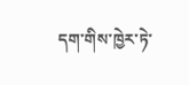དག་གིས་ཁྱེར་ཏེ་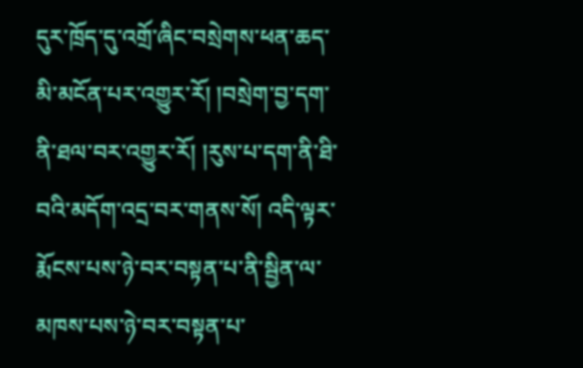དུར་ཁྲོད་དུ་འགྲོ་ཞིང་བསྲེགས་ཕན་ཆད་མི་མངོན་པར་འགྱུར་རོ། །བསྲེག་བྱ་དག་ནི་ཐལ་བར་འགྱུར་རོ། །རུས་པ་དག་ནི་ཐི་བའི་མདོག་འདྲ་བར་གནས་སོ། འདི་ལྟར་རྨོངས་པས་ཉེ་བར་བསྟན་པ་ནི་སྦྱིན་ལ་མཁས་པས་ཉེ་བར་བསྟན་པ་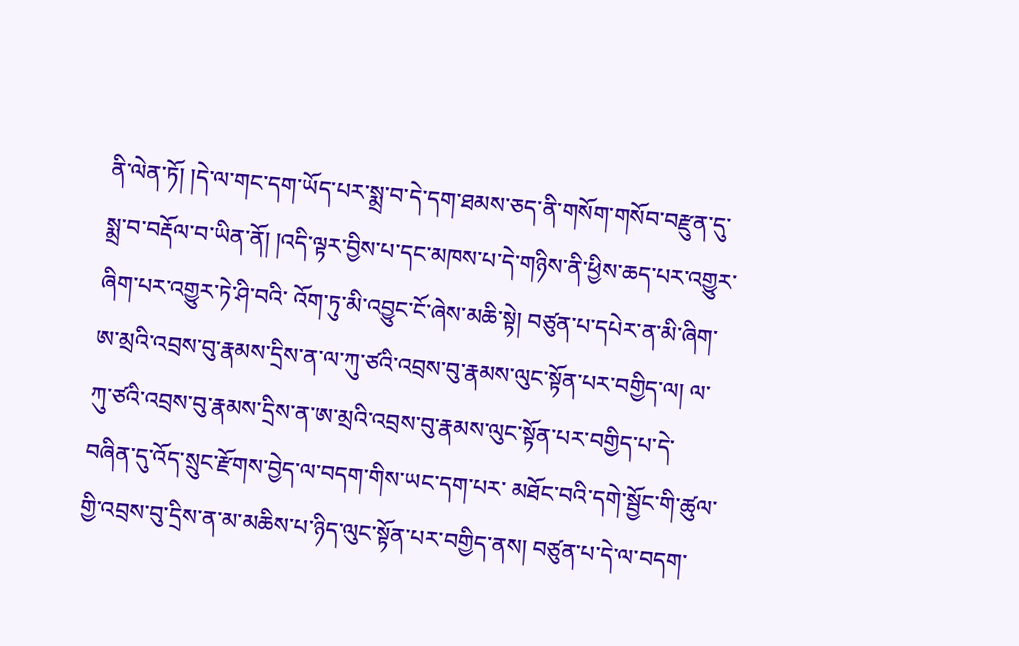ནི་ལེན་ཏོ། །དེ་ལ་གང་དག་ཡོད་པར་སྨྲ་བ་དེ་དག་ཐམས་ཅད་ནི་གསོག་གསོབ་བརྫུན་དུ་སྨྲ་བ་བརྡོལ་བ་ཡིན་ནོ། །འདི་ལྟར་བྱིས་པ་དང་མཁས་པ་དེ་གཉིས་ནི་ཕྱིས་ཆད་པར་འགྱུར་ཞིག་པར་འགྱུར་ཏེ་ཤི་བའི་ འོག་ཏུ་མི་འབྱུང་ངོ་ཞེས་མཆི་སྟེ། བཙུན་པ་དཔེར་ན་མི་ཞིག་ཨ་མྲའི་འབྲས་བུ་རྣམས་དྲིས་ན་ལ་ཀུ་ཙའི་འབྲས་བུ་རྣམས་ལུང་སྟོན་པར་བགྱིད་ལ། ལ་ཀུ་ཙའི་འབྲས་བུ་རྣམས་དྲིས་ན་ཨ་མྲའི་འབྲས་བུ་རྣམས་ལུང་སྟོན་པར་བགྱིད་པ་དེ་བཞིན་དུ་འོད་སྲུང་རྫོགས་བྱེད་ལ་བདག་གིས་ཡང་དག་པར་ མཐོང་བའི་དགེ་སྦྱོང་གི་ཚུལ་གྱི་འབྲས་བུ་དྲིས་ན་མ་མཆིས་པ་ཉིད་ལུང་སྟོན་པར་བགྱིད་ནས། བཙུན་པ་དེ་ལ་བདག་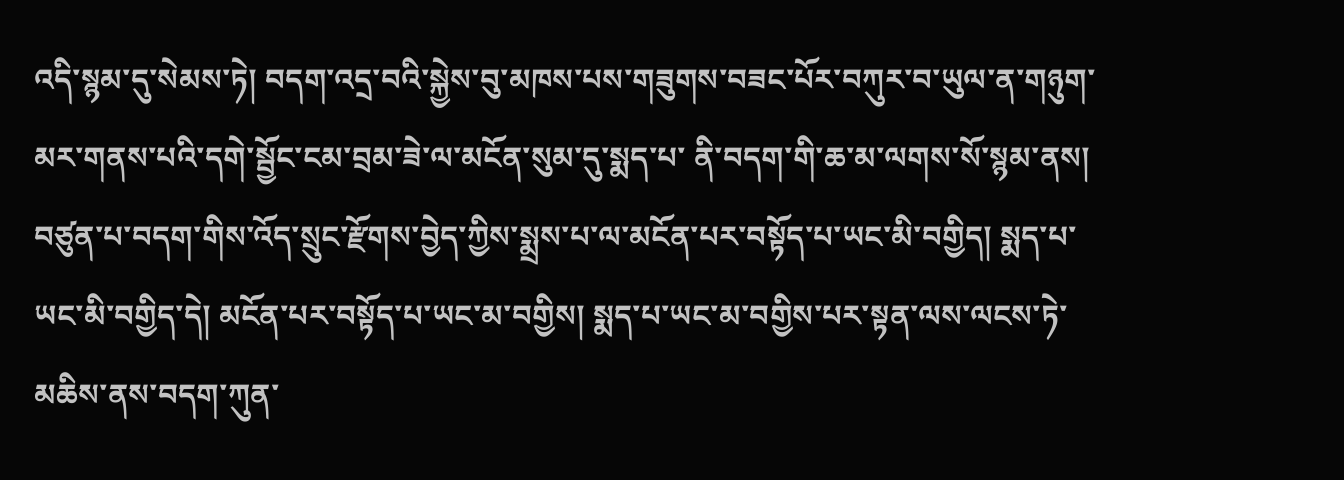འདི་སྙམ་དུ་སེམས་ཏེ། བདག་འདྲ་བའི་སྐྱེས་བུ་མཁས་པས་གཟུགས་བཟང་པོར་བཀུར་བ་ཡུལ་ན་གཉུག་མར་གནས་པའི་དགེ་སྦྱོང་ངམ་བྲམ་ཟེ་ལ་མངོན་སུམ་དུ་སྨད་པ་ ནི་བདག་གི་ཆ་མ་ལགས་སོ་སྙམ་ནས། བཙུན་པ་བདག་གིས་འོད་སྲུང་རྫོགས་བྱེད་ཀྱིས་སྨྲས་པ་ལ་མངོན་པར་བསྟོད་པ་ཡང་མི་བགྱིད། སྨད་པ་ཡང་མི་བགྱིད་དེ། མངོན་པར་བསྟོད་པ་ཡང་མ་བགྱིས། སྨད་པ་ཡང་མ་བགྱིས་པར་སྟན་ལས་ལངས་ཏེ་མཆིས་ནས་བདག་ཀུན་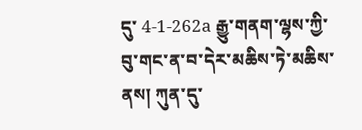དུ་ 4-1-262a རྒྱུ་གནག་ལྷས་ཀྱི་བུ་གང་ན་བ་དེར་མཆིས་ཏེ་མཆིས་ནས། ཀུན་དུ་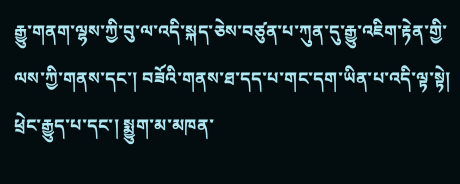རྒྱུ་གནག་ལྷས་ཀྱི་བུ་ལ་འདི་སྐད་ཅེས་བཙུན་པ་ཀུན་དུ་རྒྱུ་འཇིག་རྟེན་གྱི་ལས་ཀྱི་གནས་དང་། བཟོའི་གནས་ཐ་དད་པ་གང་དག་ཡིན་པ་འདི་ལྟ་སྟེ། ཕྲེང་རྒྱུད་པ་དང་། སྨྱུག་མ་མཁན་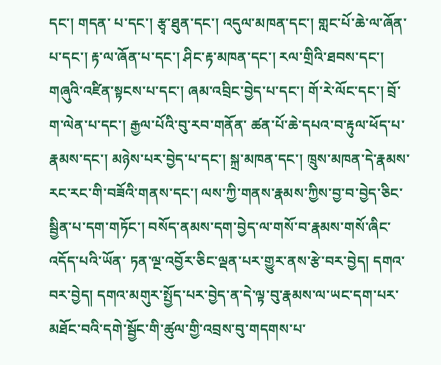དང་། གདན་ པ་དང་། རྩྭ་ཐུན་དང་། འདུལ་མཁན་དང་། གླང་པོ་ཆེ་ལ་ཞོན་པ་དང་། རྟ་ལ་ཞོན་པ་དང་། ཤིང་རྟ་མཁན་དང་། རལ་གྲིའི་ཐབས་དང་། གཞུའི་འཛིན་སྟངས་པ་དང་། ཞམ་འབྲིང་བྱེད་པ་དང་། གོ་རེ་ལོང་དང་། བྲོ་ག་ལེན་པ་དང་། རྒྱལ་པོའི་བུ་རབ་གནོན་ ཚན་པོ་ཆེ་དཔའ་བ་རྟུལ་ཕོད་པ་རྣམས་དང་། མཉེས་པར་བྱེད་པ་དང་། སྐྲ་མཁན་དང་། ཁྲུས་མཁན་དེ་རྣམས་རང་རང་གི་བཟོའི་གནས་དང་། ལས་ཀྱི་གནས་རྣམས་ཀྱིས་བྱ་བ་བྱེད་ཅིང་སྦྱིན་པ་དག་གཏོང་། བསོད་ནམས་དག་བྱེད་ལ་གསོ་བ་རྣམས་གསོ་ཞིང་འདོད་པའི་ཡོན་ ཏན་ལྔ་འབྱོར་ཅིང་ལྡན་པར་གྱུར་ནས་རྩེ་བར་བྱེད། དགའ་བར་བྱེད། དགའ་མགུར་སྤྱོད་པར་བྱེད་ན་དེ་ལྟ་བུ་རྣམས་ལ་ཡང་དག་པར་མཐོང་བའི་དགེ་སྦྱོང་གི་ཚུལ་གྱི་འབྲས་བུ་གདགས་པ་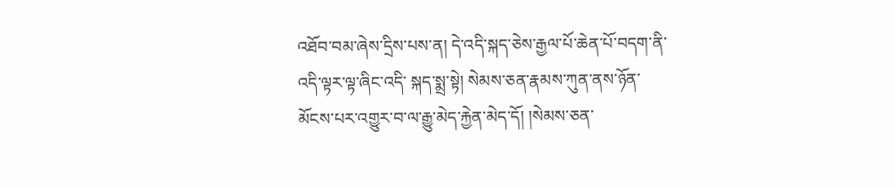འཐོབ་བམ་ཞེས་དྲིས་པས་ན། དེ་འདི་སྐད་ཅེས་རྒྱལ་པོ་ཆེན་པོ་བདག་ནི་འདི་ལྟར་ལྟ་ཞིང་འདི་ སྐད་སྨྲ་སྟེ། སེམས་ཅན་རྣམས་ཀུན་ནས་ཉོན་མོངས་པར་འགྱུར་བ་ལ་རྒྱུ་མེད་རྐྱེན་མེད་དོ། །སེམས་ཅན་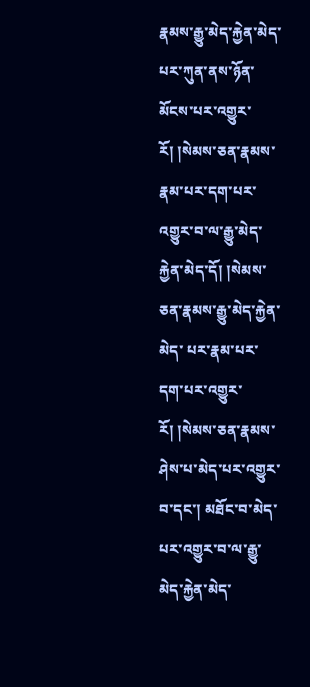རྣམས་རྒྱུ་མེད་རྐྱེན་མེད་པར་ཀུན་ནས་ཉོན་མོངས་པར་འགྱུར་རོ། །སེམས་ཅན་རྣམས་རྣམ་པར་དག་པར་འགྱུར་བ་ལ་རྒྱུ་མེད་རྐྱེན་མེད་དོ། །སེམས་ཅན་རྣམས་རྒྱུ་མེད་རྐྱེན་མེད་ པར་རྣམ་པར་དག་པར་འགྱུར་རོ། །སེམས་ཅན་རྣམས་ཤེས་པ་མེད་པར་འགྱུར་བ་དང་། མཐོང་བ་མེད་པར་འགྱུར་བ་ལ་རྒྱུ་མེད་རྐྱེན་མེད་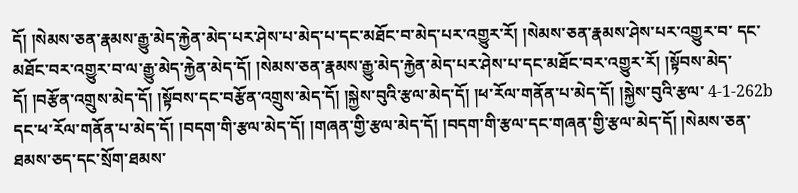དོ། །སེམས་ཅན་རྣམས་རྒྱུ་མེད་རྐྱེན་མེད་པར་ཤེས་པ་མེད་པ་དང་མཐོང་བ་མེད་པར་འགྱུར་རོ། །སེམས་ཅན་རྣམས་ཤེས་པར་འགྱུར་བ་ དང་མཐོང་བར་འགྱུར་བ་ལ་རྒྱུ་མེད་རྐྱེན་མེད་དོ། །སེམས་ཅན་རྣམས་རྒྱུ་མེད་རྐྱེན་མེད་པར་ཤེས་པ་དང་མཐོང་བར་འགྱུར་རོ། །སྟོབས་མེད་དོ། །བརྩོན་འགྲུས་མེད་དོ། །སྟོབས་དང་བརྩོན་འགྲུས་མེད་དོ། །སྐྱེས་བུའི་རྩལ་མེད་དོ། །ཕ་རོལ་གནོན་པ་མེད་དོ། །སྐྱེས་བུའི་རྩལ་ 4-1-262b དང་ཕ་རོལ་གནོན་པ་མེད་དོ། །བདག་གི་རྩལ་མེད་དོ། །གཞན་གྱི་རྩལ་མེད་དོ། །བདག་གི་རྩལ་དང་གཞན་གྱི་རྩལ་མེད་དོ། །སེམས་ཅན་ཐམས་ཅད་དང་སྲོག་ཐམས་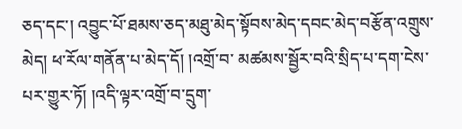ཅད་དང་། འབྱུང་པོ་ཐམས་ཅད་མཐུ་མེད་སྟོབས་མེད་དབང་མེད་བརྩོན་འགྲུས་མེད། ཕ་རོལ་གནོན་པ་མེད་དོ། །འགྲོ་བ་ མཚམས་སྦྱོར་བའི་སྲིད་པ་དག་ངེས་པར་གྱུར་ཏོ། །འདི་ལྟར་འགྲོ་བ་དྲུག་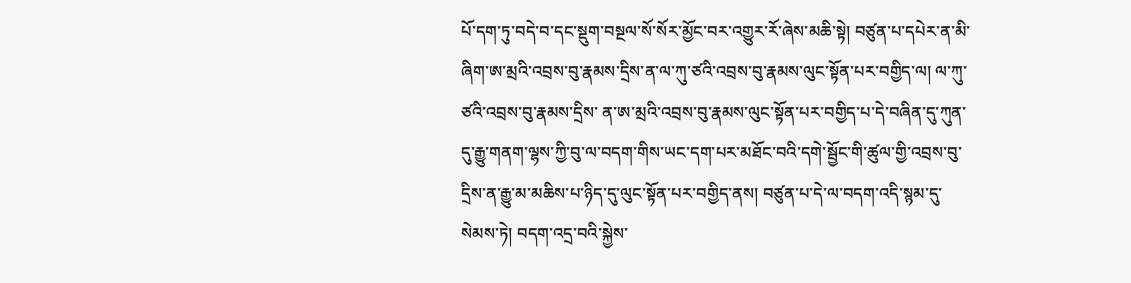པོ་དག་ཏུ་བདེ་བ་དང་སྡུག་བསྔལ་སོ་སོར་མྱོང་བར་འགྱུར་རོ་ཞེས་མཆི་སྟེ། བཙུན་པ་དཔེར་ན་མི་ཞིག་ཨ་མྲའི་འབྲས་བུ་རྣམས་དྲིས་ན་ལ་ཀུ་ཙའི་འབྲས་བུ་རྣམས་ལུང་སྟོན་པར་བགྱིད་ལ། ལ་ཀུ་ཙའི་འབྲས་བུ་རྣམས་དྲིས་ ན་ཨ་མྲའི་འབྲས་བུ་རྣམས་ལུང་སྟོན་པར་བགྱིད་པ་དེ་བཞིན་དུ་ཀུན་དུ་རྒྱུ་གནག་ལྷས་ཀྱི་བུ་ལ་བདག་གིས་ཡང་དག་པར་མཐོང་བའི་དགེ་སྦྱོང་གི་ཚུལ་གྱི་འབྲས་བུ་དྲིས་ན་རྒྱུ་མ་མཆིས་པ་ཉིད་དུ་ལུང་སྟོན་པར་བགྱིད་ནས། བཙུན་པ་དེ་ལ་བདག་འདི་སྙམ་དུ་སེམས་ཏེ། བདག་འདྲ་བའི་སྐྱེས་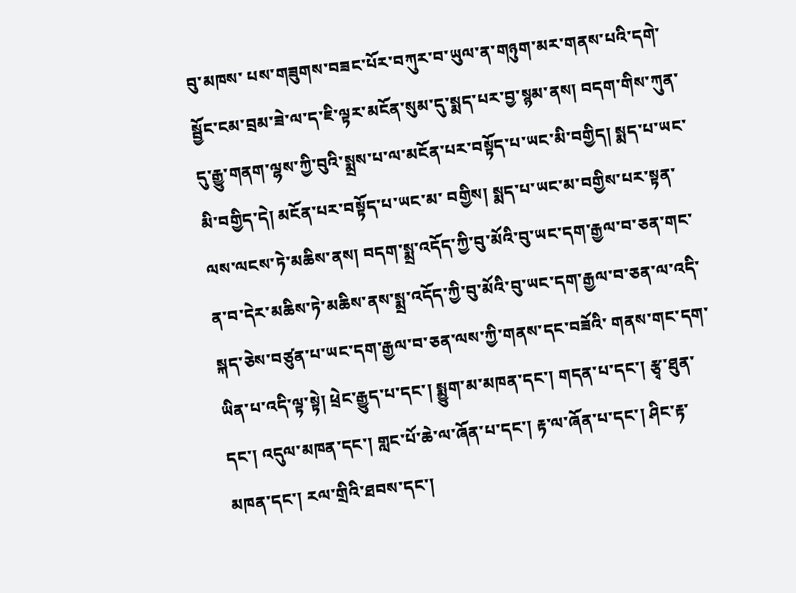བུ་མཁས་ པས་གཟུགས་བཟང་པོར་བཀུར་བ་ཡུལ་ན་གཉུག་མར་གནས་པའི་དགེ་སྦྱོང་ངམ་བྲམ་ཟེ་ལ་ད་ཇི་ལྟར་མངོན་སུམ་དུ་སྨད་པར་བྱ་སྙམ་ནས། བདག་གིས་ཀུན་དུ་རྒྱུ་གནག་ལྷས་ཀྱི་བུའི་སྨྲས་པ་ལ་མངོན་པར་བསྟོད་པ་ཡང་མི་བགྱིད། སྨད་པ་ཡང་མི་བགྱིད་དེ། མངོན་པར་བསྟོད་པ་ཡང་མ་ བགྱིས། སྨད་པ་ཡང་མ་བགྱིས་པར་སྟན་ལས་ལངས་ཏེ་མཆིས་ནས། བདག་སྨྲ་འདོད་ཀྱི་བུ་མོའི་བུ་ཡང་དག་རྒྱལ་བ་ཅན་གང་ན་བ་དེར་མཆིས་ཏེ་མཆིས་ནས་སྨྲ་འདོད་ཀྱི་བུ་མོའི་བུ་ཡང་དག་རྒྱལ་བ་ཅན་ལ་འདི་སྐད་ཅེས་བཙུན་པ་ཡང་དག་རྒྱལ་བ་ཅན་ལས་ཀྱི་གནས་དང་བཟོའི་ གནས་གང་དག་ཡིན་པ་འདི་ལྟ་སྟེ། ཕྲེང་རྒྱུད་པ་དང་། སྨྱུག་མ་མཁན་དང་། གདན་པ་དང་། རྩྭ་ཐུན་དང་། འདུལ་མཁན་དང་། གླང་པོ་ཆེ་ལ་ཞོན་པ་དང་། རྟ་ལ་ཞོན་པ་དང་། ཤིང་རྟ་མཁན་དང་། རལ་གྲིའི་ཐབས་དང་།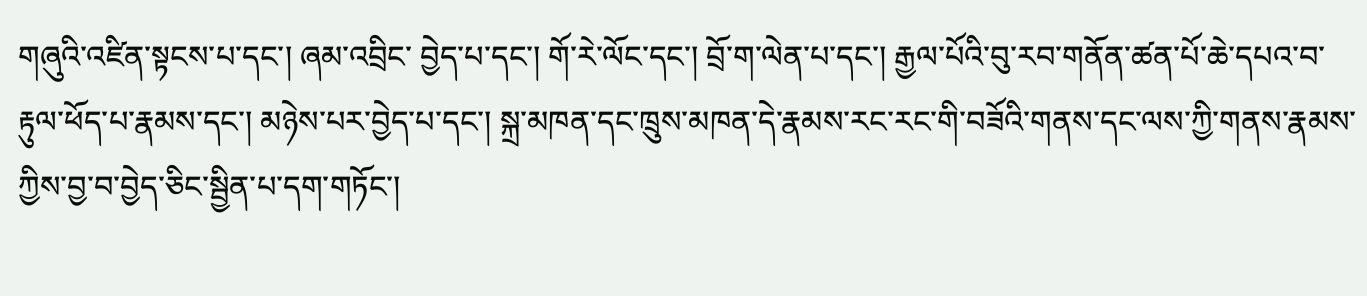གཞུའི་འཛིན་སྟངས་པ་དང་། ཞམ་འབྲིང་ བྱེད་པ་དང་། གོ་རེ་ལོང་དང་། བྲོ་ག་ལེན་པ་དང་། རྒྱལ་པོའི་བུ་རབ་གནོན་ཚན་པོ་ཆེ་དཔའ་བ་རྟུལ་ཕོད་པ་རྣམས་དང་། མཉེས་པར་བྱེད་པ་དང་། སྐྲ་མཁན་དང་ཁྲུས་མཁན་དེ་རྣམས་རང་རང་གི་བཟོའི་གནས་དང་ལས་ཀྱི་གནས་རྣམས་ཀྱིས་བྱ་བ་བྱེད་ཅིང་སྦྱིན་པ་དག་གཏོང་།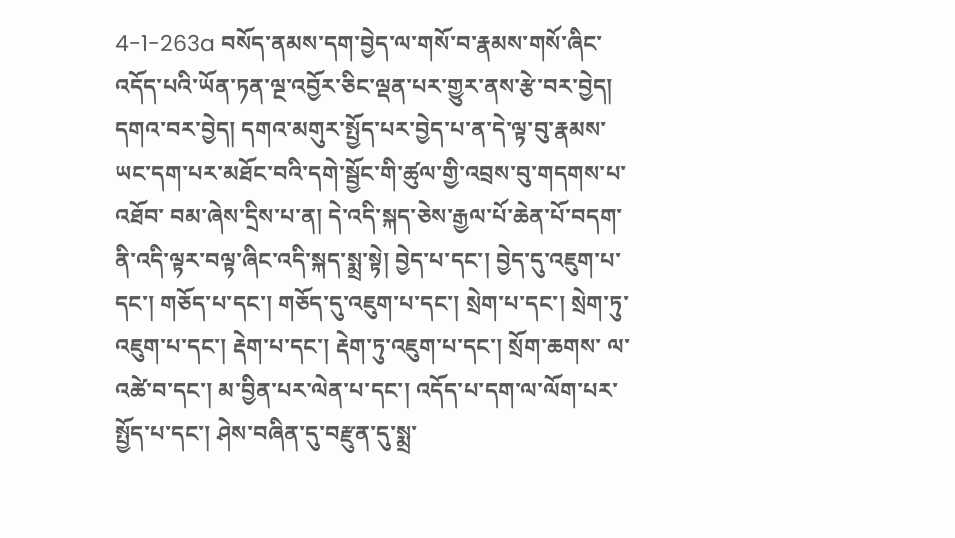4-1-263a བསོད་ནམས་དག་བྱེད་ལ་གསོ་བ་རྣམས་གསོ་ཞིང་འདོད་པའི་ཡོན་ཏན་ལྔ་འབྱོར་ཅིང་ལྡན་པར་གྱུར་ནས་རྩེ་བར་བྱེད། དགའ་བར་བྱེད། དགའ་མགུར་སྤྱོད་པར་བྱེད་པ་ན་དེ་ལྟ་བུ་རྣམས་ཡང་དག་པར་མཐོང་བའི་དགེ་སྦྱོང་གི་ཚུལ་གྱི་འབྲས་བུ་གདགས་པ་འཐོབ་ བམ་ཞེས་དྲིས་པ་ན། དེ་འདི་སྐད་ཅེས་རྒྱལ་པོ་ཆེན་པོ་བདག་ནི་འདི་ལྟར་བལྟ་ཞིང་འདི་སྐད་སྨྲ་སྟེ། བྱེད་པ་དང་། བྱེད་དུ་འཇུག་པ་དང་། གཅོད་པ་དང་། གཅོད་དུ་འཇུག་པ་དང་། སྲེག་པ་དང་། སྲེག་ཏུ་འཇུག་པ་དང་། རྡེག་པ་དང་། རྡེག་ཏུ་འཇུག་པ་དང་། སྲོག་ཆགས་ ལ་འཚེ་བ་དང་། མ་བྱིན་པར་ལེན་པ་དང་། འདོད་པ་དག་ལ་ལོག་པར་སྤྱོད་པ་དང་། ཤེས་བཞིན་དུ་བརྫུན་དུ་སྨྲ་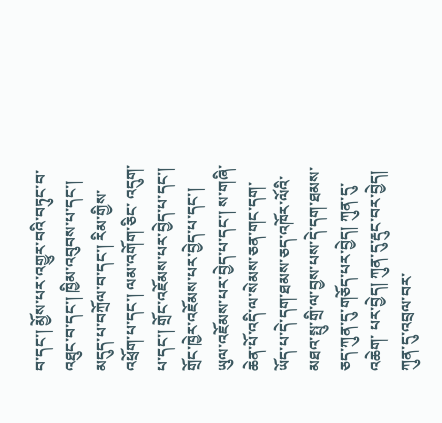བ་དང་། མྱོས་པར་འགྱུར་བའི་བཏུང་བ་འཐུང་བ་དང་། ཁྱིམ་འབུབས་པ་དང་། མདུད་པ་བཀྲོལ་བ་དང་། རིམ་གྱིས་འཕྲོག་པ་དང་། ལམ་འགོག་ཅིང་ འདུག་པ་དང་། གྲོང་འཇོམས་པར་བྱེད་པ་དང་། གྲོང་ཁྱེར་འཇོམས་པར་བྱེད་པ་དང་། ཡུལ་འཇོམས་པར་བྱེད་པ་དང་། ས་གཞི་ཆེན་པོ་འདི་ལ་སེམས་ཅན་གང་དག་ཡོད་པ་དེ་དག་ཐམས་ཅད་འཁོར་ལོའི་མཐའ་སྤུ་གྲི་ལ་བྱས་པས་དེ་དག་ཐམས་ཅད་ཀུན་དུ་གཅོད་པར་བྱེད། ཀུན་དུ་འཆེག་ པར་བྱེད། ཀུན་དུ་རྡུང་བར་བྱེད། ཀུན་དུ་འབྲལ་བར་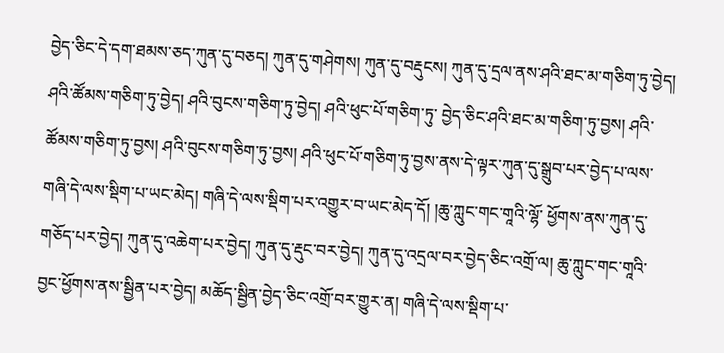བྱེད་ཅིང་དེ་དག་ཐམས་ཅད་ཀུན་དུ་བཅད། ཀུན་དུ་གཤེགས། ཀུན་དུ་བརྡུངས། ཀུན་དུ་དྲལ་ནས་ཤའི་ཐང་མ་གཅིག་ཏུ་བྱེད། ཤའི་ཚོམས་གཅིག་ཏུ་བྱེད། ཤའི་བུངས་གཅིག་ཏུ་བྱེད། ཤའི་ཕུང་པོ་གཅིག་ཏུ་ བྱེད་ཅིང་ཤའི་ཐང་མ་གཅིག་ཏུ་བྱས། ཤའི་ཚོམས་གཅིག་ཏུ་བྱས། ཤའི་བུངས་གཅིག་ཏུ་བྱས། ཤའི་ཕུང་པོ་གཅིག་ཏུ་བྱས་ནས་དེ་ལྟར་ཀུན་དུ་སྒྲུབ་པར་བྱེད་པ་ལས་གཞི་དེ་ལས་སྡིག་པ་ཡང་མེད། གཞི་དེ་ལས་སྡིག་པར་འགྱུར་བ་ཡང་མེད་དོ། །ཆུ་ཀླུང་གང་གཱའི་ལྷོ་ ཕྱོགས་ནས་ཀུན་དུ་གཅོད་པར་བྱེད། ཀུན་དུ་འཆེག་པར་བྱེད། ཀུན་དུ་རྡུང་བར་བྱེད། ཀུན་དུ་འདྲལ་བར་བྱེད་ཅིང་འགྲོ་ལ། ཆུ་ཀླུང་གང་གཱའི་བྱང་ཕྱོགས་ནས་སྦྱིན་པར་བྱེད། མཆོད་སྦྱིན་བྱེད་ཅིང་འགྲོ་བར་གྱུར་ན། གཞི་དེ་ལས་སྡིག་པ་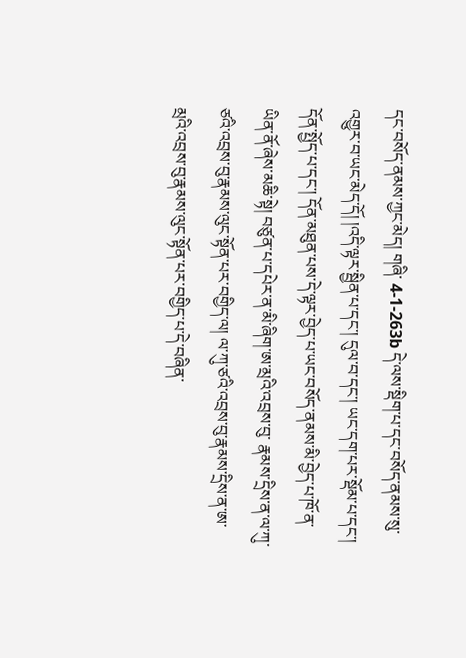དང་བསོད་ནམས་ཀྱང་མེད། གཞི་ 4-1-263b དེ་ལས་སྡིག་པ་དང་བསོད་ནམས་སུ་འགྱུར་བ་ཡང་མེད་དོ། །འདི་ལྟར་སྦྱིན་པ་དང་། དུལ་བ་དང་། ཡང་དག་པར་སྡོམ་པ་དང་། དོན་སྤྱོད་པ་དང་། དོན་མཐུན་པས་དེ་ལྟར་བྱེད་པ་ཡང་བསོད་ནམས་མི་བྱེད་པ་ཁོ་ན་ཡིན་ནོ་ཞེས་མཆི་སྟེ། བཙུན་པ་དཔེར་ན་མི་ཞིག་ཨ་མྲའི་འབྲས་བུ་ རྣམས་དྲིས་ན་ལ་ཀུ་ཙའི་འབྲས་བུ་རྣམས་ལུང་སྟོན་པར་བགྱིད་ལ། ལ་ཀུ་ཙའི་འབྲས་བུ་རྣམས་དྲིས་ན་ཨ་མྲའི་འབྲས་བུ་རྣམས་ལུང་སྟོན་པར་བགྱིད་པ་དེ་བཞིན་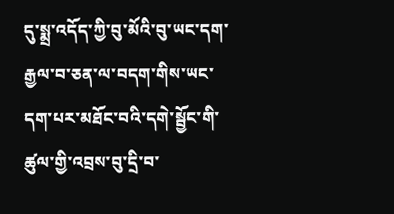དུ་སྨྲ་འདོད་ཀྱི་བུ་མོའི་བུ་ཡང་དག་རྒྱལ་བ་ཅན་ལ་བདག་གིས་ཡང་དག་པར་མཐོང་བའི་དགེ་སྦྱོང་གི་ཚུལ་གྱི་འབྲས་བུ་དྲི་བ་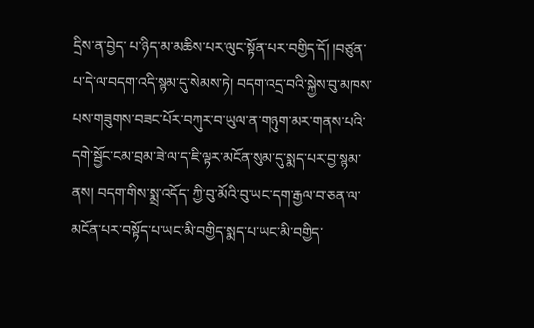དྲིས་ན་བྱེད་ པ་ཉིད་མ་མཆིས་པར་ལུང་སྟོན་པར་བགྱིད་དོ། །བཙུན་པ་དེ་ལ་བདག་འདི་སྙམ་དུ་སེམས་ཏེ། བདག་འདྲ་བའི་སྐྱེས་བུ་མཁས་པས་གཟུགས་བཟང་པོར་བཀུར་བ་ཡུལ་ན་གཉུག་མར་གནས་པའི་དགེ་སྦྱོང་ངམ་བྲམ་ཟེ་ལ་ད་ཇི་ལྟར་མངོན་སུམ་དུ་སྨད་པར་བྱ་སྙམ་ནས། བདག་གིས་སྨྲ་འདོད་ ཀྱི་བུ་མོའི་བུ་ཡང་དག་རྒྱལ་བ་ཅན་ལ་མངོན་པར་བསྟོད་པ་ཡང་མི་བགྱིད་སྨད་པ་ཡང་མི་བགྱིད་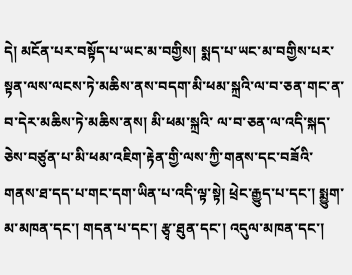དེ། མངོན་པར་བསྟོད་པ་ཡང་མ་བགྱིས། སྨད་པ་ཡང་མ་བགྱིས་པར་སྟན་ལས་ལངས་ཏེ་མཆིས་ནས་བདག་མི་ཕམ་སྐྲའི་ལ་བ་ཅན་གང་ན་བ་དེར་མཆིས་ཏེ་མཆིས་ནས། མི་ཕམ་སྐྲའི་ ལ་བ་ཅན་ལ་འདི་སྐད་ཅེས་བཙུན་པ་མི་ཕམ་འཇིག་རྟེན་གྱི་ལས་ཀྱི་གནས་དང་བཟོའི་གནས་ཐ་དད་པ་གང་དག་ཡིན་པ་འདི་ལྟ་སྟེ། ཕྲེང་རྒྱུད་པ་དང་། སྨྱུག་མ་མཁན་དང་། གདན་པ་དང་། རྩྭ་ཐུན་དང་། འདུལ་མཁན་དང་།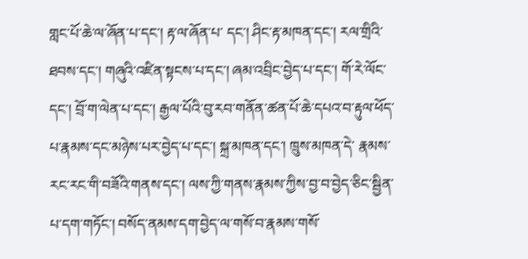གླང་པོ་ཆེ་ལ་ཞོན་པ་དང་། རྟ་ལ་ཞོན་པ་ དང་། ཤིང་རྟ་མཁན་དང་། རལ་གྲིའི་ཐབས་དང་། གཞུའི་འཛིན་སྟངས་པ་དང་། ཞམ་འབྲིང་བྱེད་པ་དང་། གོ་རེ་ལོང་དང་། བྲོ་ག་ལེན་པ་དང་། རྒྱལ་པོའི་བུ་རབ་གནོན་ཚན་པོ་ཆེ་དཔའ་བ་རྟུལ་ཕོད་པ་རྣམས་དང་མཉེས་པར་བྱེད་པ་དང་། སྐྲ་མཁན་དང་། ཁྲུས་མཁན་དེ་ རྣམས་རང་རང་གི་བཟོའི་གནས་དང་། ལས་ཀྱི་གནས་རྣམས་ཀྱིས་བྱ་བ་བྱེད་ཅིང་སྦྱིན་པ་དག་གཏོང་། བསོད་ནམས་དག་བྱེད་ལ་གསོ་བ་རྣམས་གསོ་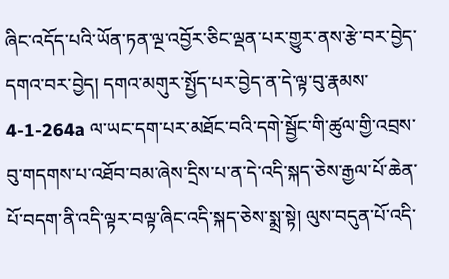ཞིང་འདོད་པའི་ཡོན་ཏན་ལྔ་འབྱོར་ཅིང་ལྡན་པར་གྱུར་ནས་རྩེ་བར་བྱེད་དགའ་བར་བྱེད། དགའ་མགུར་སྤྱོད་པར་བྱེད་ན་དེ་ལྟ་བུ་རྣམས་ 4-1-264a ལ་ཡང་དག་པར་མཐོང་བའི་དགེ་སྦྱོང་གི་ཚུལ་གྱི་འབྲས་བུ་གདགས་པ་འཐོབ་བམ་ཞེས་དྲིས་པ་ན་དེ་འདི་སྐད་ཅེས་རྒྱལ་པོ་ཆེན་པོ་བདག་ནི་འདི་ལྟར་བལྟ་ཞིང་འདི་སྐད་ཅེས་སྨྲ་སྟེ། ལུས་བདུན་པོ་འདི་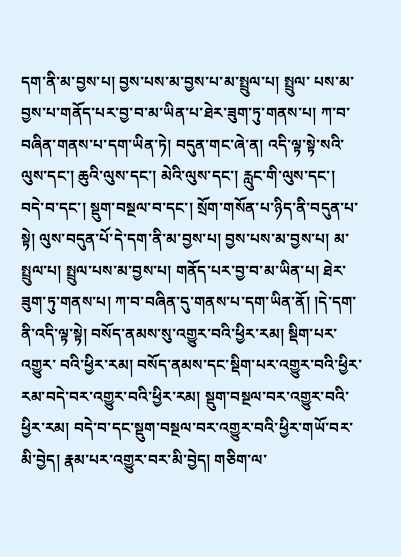དག་ནི་མ་བྱས་པ། བྱས་པས་མ་བྱས་པ་མ་སྤྲུལ་པ། སྤྲུལ་ པས་མ་བྱས་པ་གནོད་པར་བྱ་བ་མ་ཡིན་པ་ཐེར་ཟུག་ཏུ་གནས་པ། ཀ་བ་བཞིན་གནས་པ་དག་ཡིན་ཏེ། བདུན་གང་ཞེ་ན། འདི་ལྟ་སྟེ་སའི་ལུས་དང་། ཆུའི་ལུས་དང་། མེའི་ལུས་དང་། རླུང་གི་ལུས་དང་། བདེ་བ་དང་། སྡུག་བསྔལ་བ་དང་། སྲོག་གསོན་པ་ཉིད་ནི་བདུན་པ་སྟེ། ལུས་བདུན་པོ་དེ་དག་ནི་མ་བྱས་པ། བྱས་པས་མ་བྱས་པ། མ་སྤྲུལ་པ། སྤྲུལ་པས་མ་བྱས་པ། གནོད་པར་བྱ་བ་མ་ཡིན་པ། ཐེར་ཟུག་ཏུ་གནས་པ། ཀ་བ་བཞིན་དུ་གནས་པ་དག་ཡིན་ནོ། །དེ་དག་ནི་འདི་ལྟ་སྟེ། བསོད་ནམས་སུ་འགྱུར་བའི་ཕྱིར་རམ། སྡིག་པར་འགྱུར་ བའི་ཕྱིར་རམ། བསོད་ནམས་དང་སྡིག་པར་འགྱུར་བའི་ཕྱིར་རམ་བདེ་བར་འགྱུར་བའི་ཕྱིར་རམ། སྡུག་བསྔལ་བར་འགྱུར་བའི་ཕྱིར་རམ། བདེ་བ་དང་སྡུག་བསྔལ་བར་འགྱུར་བའི་ཕྱིར་གཡོ་བར་མི་བྱེད། རྣམ་པར་འགྱུར་བར་མི་བྱེད། གཅིག་ལ་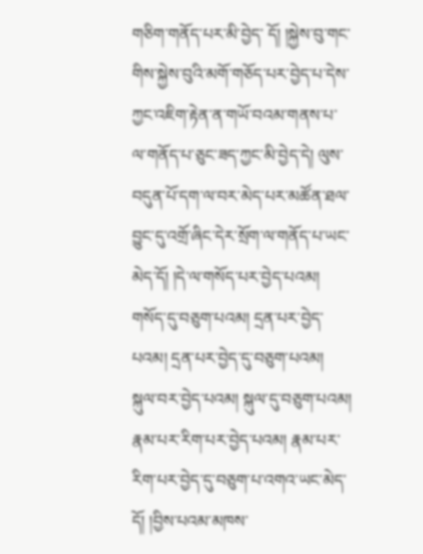གཅིག་གནོད་པར་མི་བྱེད་ དོ། །སྐྱེས་བུ་གང་གིས་སྐྱེས་བུའི་མགོ་གཅོད་པར་བྱེད་པ་དེས་ཀྱང་འཇིག་རྟེན་ན་གཡོ་བའམ་གནས་པ་ལ་གནོད་པ་ཅུང་ཟད་ཀྱང་མི་བྱེད་དེ། ལུས་བདུན་པོ་དག་ལ་བར་མེད་པར་མཚོན་ཐལ་བྱུང་དུ་འགྲོ་ཞིང་དེར་སྲོག་ལ་གནོད་པ་ཡང་མེད་དོ། །དེ་ལ་གསོད་པར་བྱེད་པའམ། གསོད་དུ་བཅུག་པའམ། དྲན་པར་བྱེད་པའམ། དྲན་པར་བྱེད་དུ་བཅུག་པའམ། སྐུལ་བར་བྱེད་པའམ། སྐུལ་དུ་བཅུག་པའམ། རྣམ་པར་རིག་པར་བྱེད་པའམ། རྣམ་པར་རིག་པར་བྱེད་དུ་བཅུག་པ་འགའ་ཡང་མེད་དོ། །བྱིས་པའམ་མཁས་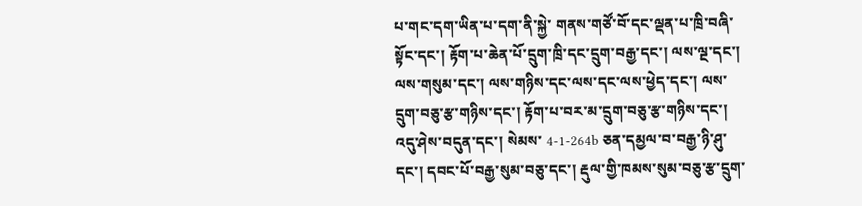པ་གང་དག་ཡིན་པ་དག་ནི་སྐྱེ་ གནས་གཙོ་བོ་དང་ལྡན་པ་ཁྲི་བཞི་སྟོང་དང་། རྟོག་པ་ཆེན་པོ་དྲུག་ཁྲི་དང་དྲུག་བརྒྱ་དང་། ལས་ལྔ་དང་། ལས་གསུམ་དང་། ལས་གཉིས་དང་ལས་དང་ལས་ཕྱེད་དང་། ལས་དྲུག་བཅུ་རྩ་གཉིས་དང་། རྟོག་པ་བར་མ་དྲུག་བཅུ་རྩ་གཉིས་དང་། འདུ་ཤེས་བདུན་དང་། སེམས་ 4-1-264b ཅན་དམྱལ་བ་བརྒྱ་ཉི་ཤུ་དང་། དབང་པོ་བརྒྱ་སུམ་བཅུ་དང་། རྡུལ་གྱི་ཁམས་སུམ་བཅུ་རྩ་དྲུག་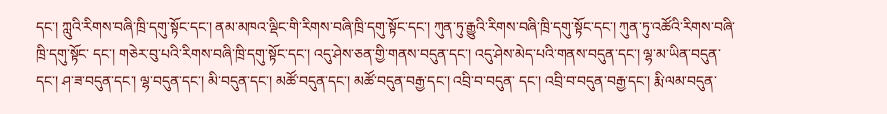དང་། ཀླུའི་རིགས་བཞི་ཁྲི་དགུ་སྟོང་དང་། ནམ་མཁའ་ལྡིང་གི་རིགས་བཞི་ཁྲི་དགུ་སྟོང་དང་། ཀུན་ཏུ་རྒྱུའི་རིགས་བཞི་ཁྲི་དགུ་སྟོང་དང་། ཀུན་ཏུ་འཚོའི་རིགས་བཞི་ཁྲི་དགུ་སྟོང་ དང་། གཅེར་བུ་པའི་རིགས་བཞི་ཁྲི་དགུ་སྟོང་དང་། འདུ་ཤེས་ཅན་གྱི་གནས་བདུན་དང་། འདུ་ཤེས་མེད་པའི་གནས་བདུན་དང་། ལྷ་མ་ཡིན་བདུན་དང་། ཤ་ཟ་བདུན་དང་། ལྷ་བདུན་དང་། མི་བདུན་དང་། མཚོ་བདུན་དང་། མཚོ་བདུན་བརྒྱ་དང་། འབྲི་བ་བདུན་ དང་། འབྲི་བ་བདུན་བརྒྱ་དང་། རྨི་ལམ་བདུན་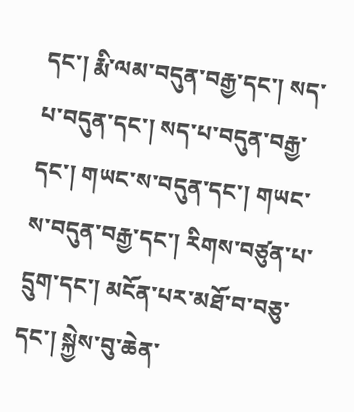དང་། རྨི་ལམ་བདུན་བརྒྱ་དང་། སད་པ་བདུན་དང་། སད་པ་བདུན་བརྒྱ་དང་། གཡང་ས་བདུན་དང་། གཡང་ས་བདུན་བརྒྱ་དང་། རིགས་བཙུན་པ་དྲུག་དང་། མངོན་པར་མཐོ་བ་བཅུ་དང་། སྐྱེས་བུ་ཆེན་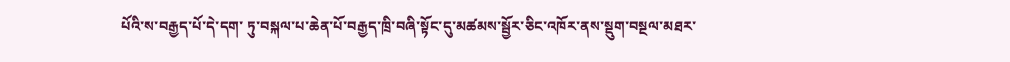པོའི་ས་བརྒྱད་པོ་དེ་དག་ ཏུ་བསྐལ་པ་ཆེན་པོ་བརྒྱད་ཁྲི་བཞི་སྟོང་དུ་མཚམས་སྦྱོར་ཅིང་འཁོར་ནས་སྡུག་བསྔལ་མཐར་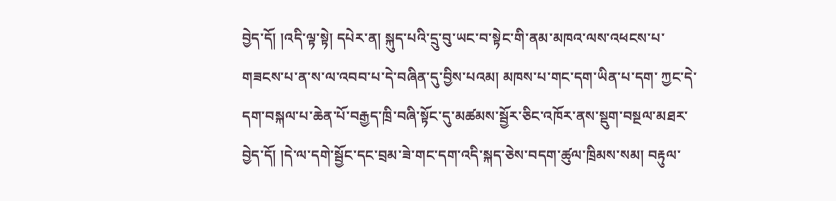བྱེད་དོ། །འདི་ལྟ་སྟེ། དཔེར་ན། སྐུད་པའི་དྲུ་བུ་ཡང་བ་སྟེང་གི་ནམ་མཁའ་ལས་འཕངས་པ་གཟངས་པ་ན་ས་ལ་འབབ་པ་དེ་བཞིན་དུ་བྱིས་པའམ། མཁས་པ་གང་དག་ཡིན་པ་དག་ ཀྱང་དེ་དག་བསྐལ་པ་ཆེན་པོ་བརྒྱད་ཁྲི་བཞི་སྟོང་དུ་མཚམས་སྦྱོར་ཅིང་འཁོར་ནས་སྡུག་བསྔལ་མཐར་བྱེད་དོ། །དེ་ལ་དགེ་སྦྱོང་དང་བྲམ་ཟེ་གང་དག་འདི་སྐད་ཅེས་བདག་ཚུལ་ཁྲིམས་སམ། བརྟུལ་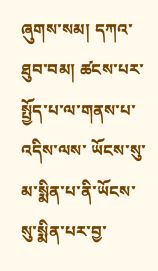ཞུགས་སམ། དཀའ་ཐུབ་བམ། ཚངས་པར་སྤྱོད་པ་ལ་གནས་པ་འདིས་ལས་ ཡོངས་སུ་མ་སྨིན་པ་ནི་ཡོངས་སུ་སྨིན་པར་བྱ་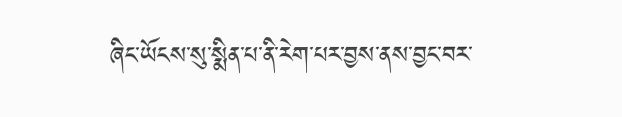ཞིང་ཡོངས་སུ་སྨིན་པ་ནི་རེག་པར་བྱས་ནས་བྱང་བར་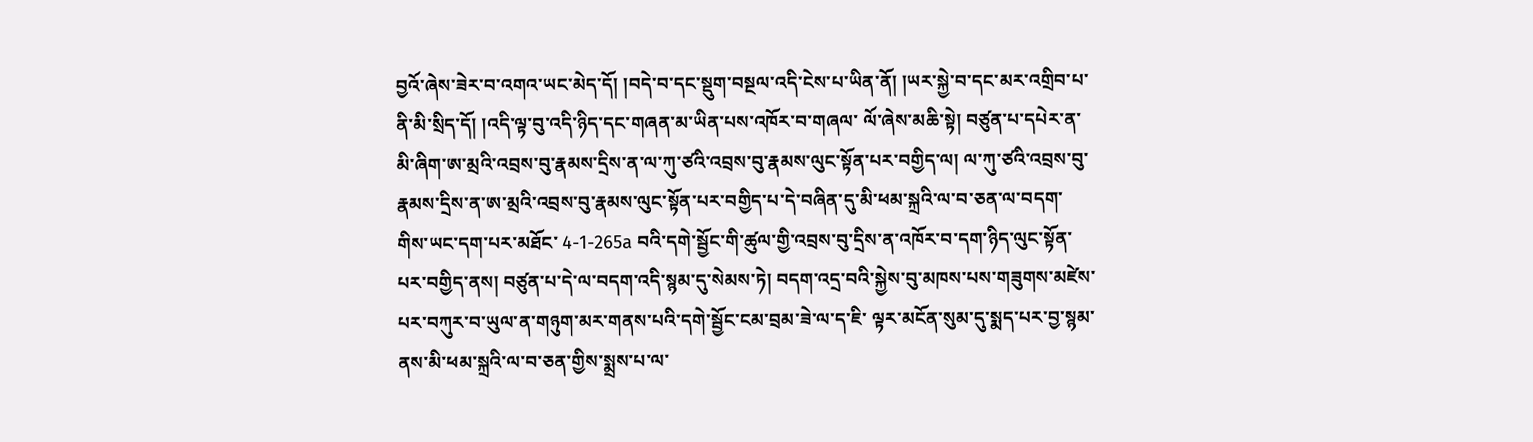བྱའོ་ཞེས་ཟེར་བ་འགའ་ཡང་མེད་དོ། །བདེ་བ་དང་སྡུག་བསྔལ་འདི་ངེས་པ་ཡིན་ནོ། །ཡར་སྐྱེ་བ་དང་མར་འགྲིབ་པ་ནི་མི་སྲིད་དོ། །འདི་ལྟ་བུ་འདི་ཉིད་དང་གཞན་མ་ཡིན་པས་འཁོར་བ་གཞལ་ ལོ་ཞེས་མཆི་སྟེ། བཙུན་པ་དཔེར་ན་མི་ཞིག་ཨ་མྲའི་འབྲས་བུ་རྣམས་དྲིས་ན་ལ་ཀུ་ཙའི་འབྲས་བུ་རྣམས་ལུང་སྟོན་པར་བགྱིད་ལ། ལ་ཀུ་ཙའི་འབྲས་བུ་རྣམས་དྲིས་ན་ཨ་མྲའི་འབྲས་བུ་རྣམས་ལུང་སྟོན་པར་བགྱིད་པ་དེ་བཞིན་དུ་མི་ཕམ་སྐྲའི་ལ་བ་ཅན་ལ་བདག་གིས་ཡང་དག་པར་མཐོང་ 4-1-265a བའི་དགེ་སྦྱོང་གི་ཚུལ་གྱི་འབྲས་བུ་དྲིས་ན་འཁོར་བ་དག་ཉིད་ལུང་སྟོན་པར་བགྱིད་ནས། བཙུན་པ་དེ་ལ་བདག་འདི་སྙམ་དུ་སེམས་ཏེ། བདག་འདྲ་བའི་སྐྱེས་བུ་མཁས་པས་གཟུགས་མཛེས་པར་བཀུར་བ་ཡུལ་ན་གཉུག་མར་གནས་པའི་དགེ་སྦྱོང་ངམ་བྲམ་ཟེ་ལ་ད་ཇི་ ལྟར་མངོན་སུམ་དུ་སྨད་པར་བྱ་སྙམ་ནས་མི་ཕམ་སྐྲའི་ལ་བ་ཅན་གྱིས་སྨྲས་པ་ལ་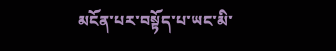མངོན་པར་བསྟོད་པ་ཡང་མི་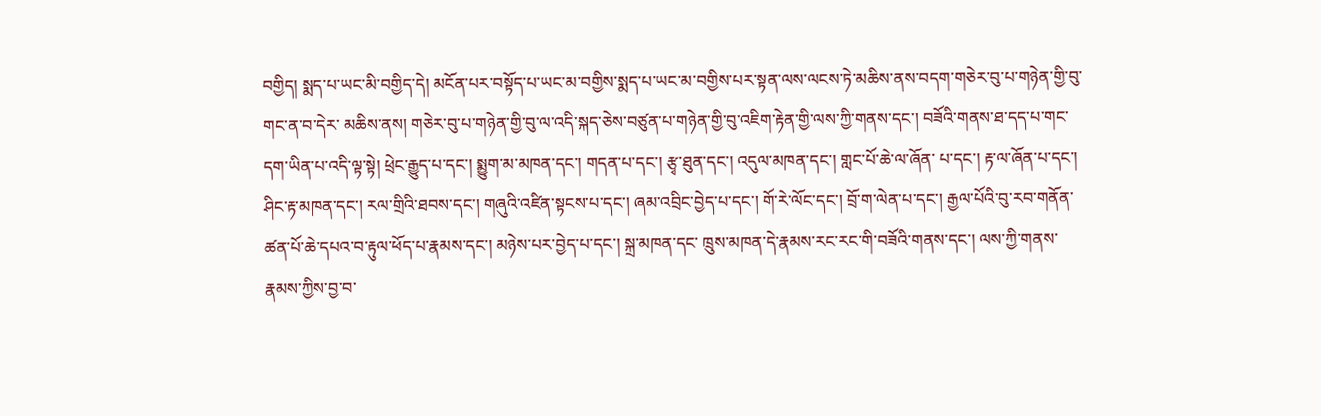བགྱིད། སྨད་པ་ཡང་མི་བགྱིད་དེ། མངོན་པར་བསྟོད་པ་ཡང་མ་བགྱིས་སྨད་པ་ཡང་མ་བགྱིས་པར་སྟན་ལས་ལངས་ཏེ་མཆིས་ནས་བདག་གཅེར་བུ་པ་གཉེན་གྱི་བུ་གང་ན་བ་དེར་ མཆིས་ནས། གཅེར་བུ་པ་གཉེན་གྱི་བུ་ལ་འདི་སྐད་ཅེས་བཙུན་པ་གཉེན་གྱི་བུ་འཇིག་རྟེན་གྱི་ལས་ཀྱི་གནས་དང་། བཟོའི་གནས་ཐ་དད་པ་གང་དག་ཡིན་པ་འདི་ལྟ་སྟེ། ཕྲེང་རྒྱུད་པ་དང་། སྨྱུག་མ་མཁན་དང་། གདན་པ་དང་། རྩྭ་ཐུན་དང་། འདུལ་མཁན་དང་། གླང་པོ་ཆེ་ལ་ཞོན་ པ་དང་། རྟ་ལ་ཞོན་པ་དང་། ཤིང་རྟ་མཁན་དང་། རལ་གྲིའི་ཐབས་དང་། གཞུའི་འཛིན་སྟངས་པ་དང་། ཞམ་འབྲིང་བྱེད་པ་དང་། གོ་རེ་ལོང་དང་། བྲོ་ག་ལེན་པ་དང་། རྒྱལ་པོའི་བུ་རབ་གནོན་ཚན་པོ་ཆེ་དཔའ་བ་རྟུལ་ཕོད་པ་རྣམས་དང་། མཉེས་པར་བྱེད་པ་དང་། སྐྲ་མཁན་དང་ ཁྲུས་མཁན་དེ་རྣམས་རང་རང་གི་བཟོའི་གནས་དང་། ལས་ཀྱི་གནས་རྣམས་ཀྱིས་བྱ་བ་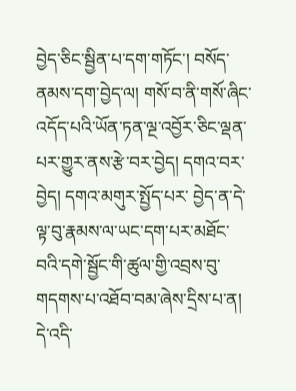བྱེད་ཅིང་སྦྱིན་པ་དག་གཏོང་། བསོད་ནམས་དག་བྱེད་ལ། གསོ་བ་ནི་གསོ་ཞིང་འདོད་པའི་ཡོན་ཏན་ལྔ་འབྱོར་ཅིང་ལྡན་པར་གྱུར་ནས་རྩེ་བར་བྱེད། དགའ་བར་བྱེད། དགའ་མགུར་སྤྱོད་པར་ བྱེད་ན་དེ་ལྟ་བུ་རྣམས་ལ་ཡང་དག་པར་མཐོང་བའི་དགེ་སྦྱོང་གི་ཚུལ་གྱི་འབྲས་བུ་གདགས་པ་འཐོབ་བམ་ཞེས་དྲིས་པ་ན། དེ་འདི་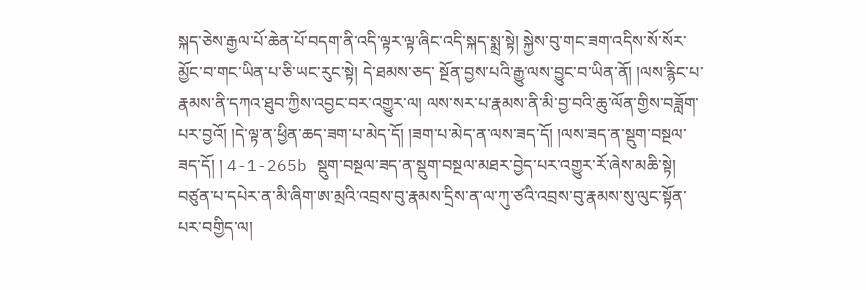སྐད་ཅེས་རྒྱལ་པོ་ཆེན་པོ་བདག་ནི་འདི་ལྟར་ལྟ་ཞིང་འདི་སྐད་སྨྲ་སྟེ། སྐྱེས་བུ་གང་ཟག་འདིས་སོ་སོར་མྱོང་བ་གང་ཡིན་པ་ཅི་ཡང་རུང་སྟེ། དེ་ཐམས་ཅད་ སྔོན་བྱས་པའི་རྒྱུ་ལས་བྱུང་བ་ཡིན་ནོ། །ལས་རྙིང་པ་རྣམས་ནི་དཀའ་ཐུབ་ཀྱིས་འབྱང་བར་འགྱུར་ལ། ལས་སར་པ་རྣམས་ནི་མི་བྱ་བའི་ཆུ་ལོན་གྱིས་བཟློག་པར་བྱའོ། །དེ་ལྟ་ན་ཕྱིན་ཆད་ཟག་པ་མེད་དོ། །ཟག་པ་མེད་ན་ལས་ཟད་དོ། །ལས་ཟད་ན་སྡུག་བསྔལ་ཟད་དོ། ། 4-1-265b སྡུག་བསྔལ་ཟད་ན་སྡུག་བསྔལ་མཐར་བྱེད་པར་འགྱུར་རོ་ཞེས་མཆི་སྟེ། བཙུན་པ་དཔེར་ན་མི་ཞིག་ཨ་མྲའི་འབྲས་བུ་རྣམས་དྲིས་ན་ལ་ཀུ་ཙའི་འབྲས་བུ་རྣམས་སུ་ལུང་སྟོན་པར་བགྱིད་ལ།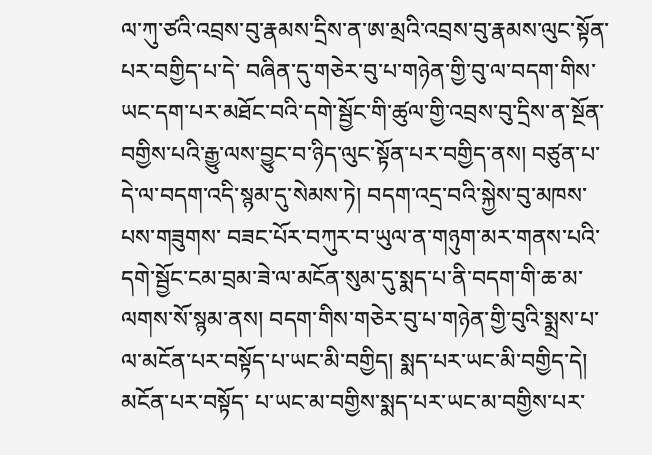ལ་ཀུ་ཙའི་འབྲས་བུ་རྣམས་དྲིས་ན་ཨ་མྲའི་འབྲས་བུ་རྣམས་ལུང་སྟོན་པར་བགྱིད་པ་དེ་ བཞིན་དུ་གཅེར་བུ་པ་གཉེན་གྱི་བུ་ལ་བདག་གིས་ཡང་དག་པར་མཐོང་བའི་དགེ་སྦྱོང་གི་ཚུལ་གྱི་འབྲས་བུ་དྲིས་ན་སྔོན་བགྱིས་པའི་རྒྱུ་ལས་བྱུང་བ་ཉིད་ལུང་སྟོན་པར་བགྱིད་ནས། བཙུན་པ་དེ་ལ་བདག་འདི་སྙམ་དུ་སེམས་ཏེ། བདག་འདྲ་བའི་སྐྱེས་བུ་མཁས་པས་གཟུགས་ བཟང་པོར་བཀུར་བ་ཡུལ་ན་གཉུག་མར་གནས་པའི་དགེ་སྦྱོང་ངམ་བྲམ་ཟེ་ལ་མངོན་སུམ་དུ་སྨད་པ་ནི་བདག་གི་ཆ་མ་ལགས་སོ་སྙམ་ནས། བདག་གིས་གཅེར་བུ་པ་གཉེན་གྱི་བུའི་སྨྲས་པ་ལ་མངོན་པར་བསྟོད་པ་ཡང་མི་བགྱིད། སྨད་པར་ཡང་མི་བགྱིད་དེ། མངོན་པར་བསྟོད་ པ་ཡང་མ་བགྱིས་སྨད་པར་ཡང་མ་བགྱིས་པར་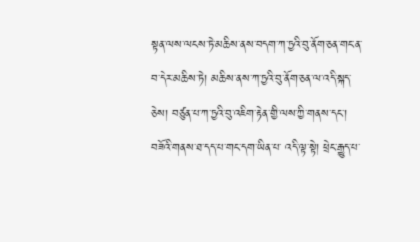སྟན་ལས་ལངས་ཏེ་མཆིས་ནས་བདག་ཀ་ཏྱའི་བུ་ནོག་ཅན་གང་ན་བ་དེར་མཆིས་ཏེ། མཆིས་ནས་ཀ་ཏྱའི་བུ་ནོག་ཅན་ལ་འདི་སྐད་ཅེས། བཙུན་པ་ཀ་ཏྱའི་བུ་འཇིག་རྟེན་གྱི་ལས་ཀྱི་གནས་དང་། བཟོའི་གནས་ཐ་དད་པ་གང་དག་ཡིན་པ་ འདི་ལྟ་སྟེ། ཕྲེང་རྒྱུད་པ་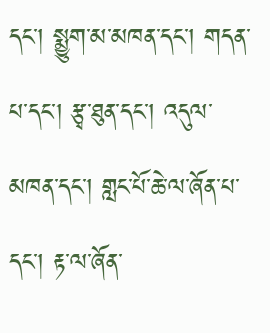དང་། སྨྱུག་མ་མཁན་དང་། གདན་པ་དང་། རྩྭ་ཐུན་དང་། འདུལ་མཁན་དང་། གླང་པོ་ཆེ་ལ་ཞོན་པ་དང་། རྟ་ལ་ཞོན་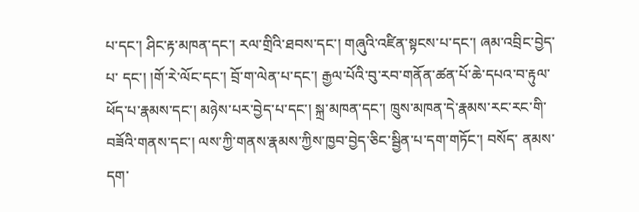པ་དང་། ཤིང་རྟ་མཁན་དང་། རལ་གྲིའི་ཐབས་དང་། གཞུའི་འཛིན་སྟངས་པ་དང་། ཞམ་འབྲིང་བྱེད་པ་ དང་། །གོ་རེ་ལོང་དང་། བྲོ་ག་ལེན་པ་དང་། རྒྱལ་པོའི་བུ་རབ་གནོན་ཚན་པོ་ཆེ་དཔའ་བ་རྟུལ་ཕོད་པ་རྣམས་དང་། མཉེས་པར་བྱེད་པ་དང་། སྐྲ་མཁན་དང་། ཁྲུས་མཁན་དེ་རྣམས་རང་རང་གི་བཟོའི་གནས་དང་། ལས་ཀྱི་གནས་རྣམས་ཀྱིས་ཁྱབ་བྱེད་ཅིང་སྦྱིན་པ་དག་གཏོང་། བསོད་ ནམས་དག་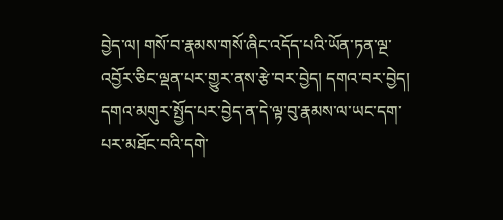བྱེད་ལ། གསོ་བ་རྣམས་གསོ་ཞིང་འདོད་པའི་ཡོན་ཏན་ལྔ་འབྱོར་ཅིང་ལྡན་པར་གྱུར་ནས་རྩེ་བར་བྱེད། དགའ་བར་བྱེད། དགའ་མགུར་སྤྱོད་པར་བྱེད་ན་དེ་ལྟ་བུ་རྣམས་ལ་ཡང་དག་པར་མཐོང་བའི་དགེ་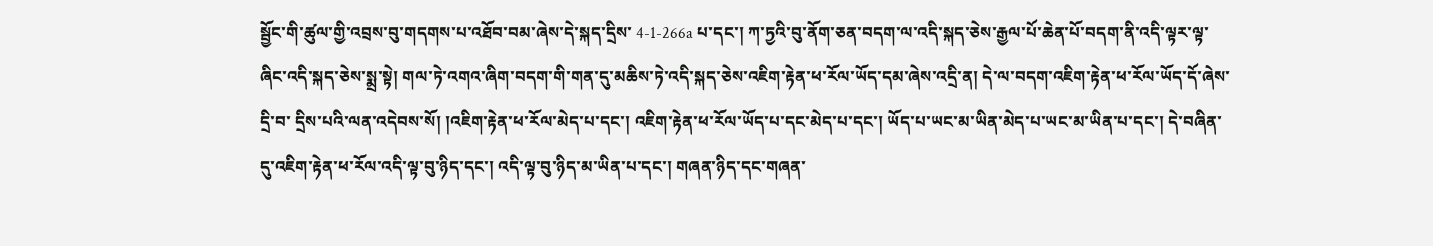སྦྱོང་གི་ཚུལ་གྱི་འབྲས་བུ་གདགས་པ་འཐོབ་བམ་ཞེས་དེ་སྐད་དྲིས་ 4-1-266a པ་དང་། ཀ་ཏྱའི་བུ་ནོག་ཅན་བདག་ལ་འདི་སྐད་ཅེས་རྒྱལ་པོ་ཆེན་པོ་བདག་ནི་འདི་ལྟར་ལྟ་ཞིང་འདི་སྐད་ཅེས་སྨྲ་སྟེ། གལ་ཏེ་འགའ་ཞིག་བདག་གི་གན་དུ་མཆིས་ཏེ་འདི་སྐད་ཅེས་འཇིག་རྟེན་ཕ་རོལ་ཡོད་དམ་ཞེས་འདྲི་ན། དེ་ལ་བདག་འཇིག་རྟེན་ཕ་རོལ་ཡོད་དོ་ཞེས་དྲི་བ་ དྲིས་པའི་ལན་འདེབས་སོ། །འཇིག་རྟེན་ཕ་རོལ་མེད་པ་དང་། འཇིག་རྟེན་ཕ་རོལ་ཡོད་པ་དང་མེད་པ་དང་། ཡོད་པ་ཡང་མ་ཡིན་མེད་པ་ཡང་མ་ཡིན་པ་དང་། དེ་བཞིན་དུ་འཇིག་རྟེན་ཕ་རོལ་འདི་ལྟ་བུ་ཉིད་དང་། འདི་ལྟ་བུ་ཉིད་མ་ཡིན་པ་དང་། གཞན་ཉིད་དང་གཞན་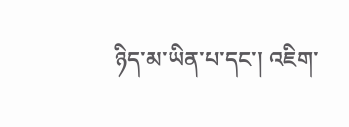ཉིད་མ་ཡིན་པ་དང་། འཇིག་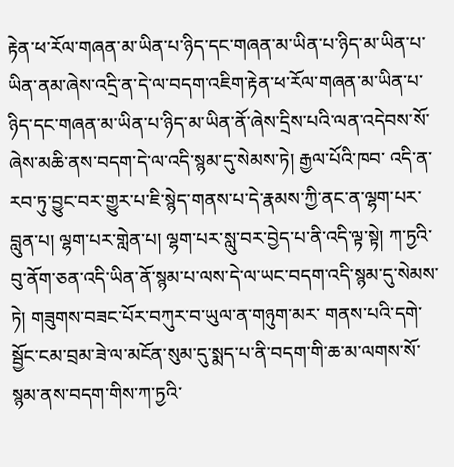རྟེན་ཕ་རོལ་གཞན་མ་ཡིན་པ་ཉིད་དང་གཞན་མ་ཡིན་པ་ཉིད་མ་ཡིན་པ་ཡིན་ནམ་ཞེས་འདྲི་ན་དེ་ལ་བདག་འཇིག་རྟེན་ཕ་རོལ་གཞན་མ་ཡིན་པ་ཉིད་དང་གཞན་མ་ཡིན་པ་ཉིད་མ་ཡིན་ནོ་ཞེས་དྲིས་པའི་ལན་འདེབས་སོ་ཞེས་མཆི་ནས་བདག་དེ་ལ་འདི་སྙམ་དུ་སེམས་ཏེ། རྒྱལ་པོའི་ཁབ་ འདི་ན་རབ་ཏུ་བྱུང་བར་གྱུར་པ་ཇི་སྙེད་གནས་པ་དེ་རྣམས་ཀྱི་ནང་ན་ལྷག་པར་བླུན་པ། ལྷག་པར་གླེན་པ། ལྷག་པར་སླུ་བར་བྱེད་པ་ནི་འདི་ལྟ་སྟེ། ཀ་ཏྱའི་བུ་ནོག་ཅན་འདི་ཡིན་ནོ་སྙམ་པ་ལས་དེ་ལ་ཡང་བདག་འདི་སྙམ་དུ་སེམས་ཏེ། གཟུགས་བཟང་པོར་བཀུར་བ་ཡུལ་ན་གཉུག་མར་ གནས་པའི་དགེ་སྦྱོང་ངམ་བྲམ་ཟེ་ལ་མངོན་སུམ་དུ་སྨད་པ་ནི་བདག་གི་ཆ་མ་ལགས་སོ་སྙམ་ནས་བདག་གིས་ཀ་ཏྱའི་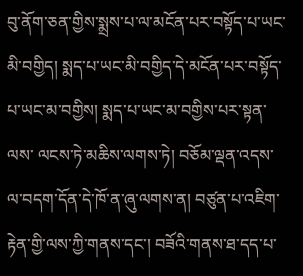བུ་ནོག་ཅན་གྱིས་སྨྲས་པ་ལ་མངོན་པར་བསྟོད་པ་ཡང་མི་བགྱིད། སྨད་པ་ཡང་མི་བགྱིད་དེ་མངོན་པར་བསྟོད་པ་ཡང་མ་བགྱིས། སྨད་པ་ཡང་མ་བགྱིས་པར་སྟན་ལས་ ལངས་ཏེ་མཆིས་ལགས་ཏེ། བཅོམ་ལྡན་འདས་ལ་བདག་དོན་དེ་ཁོ་ན་ཞུ་ལགས་ན། བཙུན་པ་འཇིག་རྟེན་གྱི་ལས་ཀྱི་གནས་དང་། བཟོའི་གནས་ཐ་དད་པ་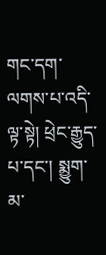གང་དག་ལགས་པ་འདི་ལྟ་སྟེ། ཕྲེང་རྒྱུད་པ་དང་། སྨྱུག་མ་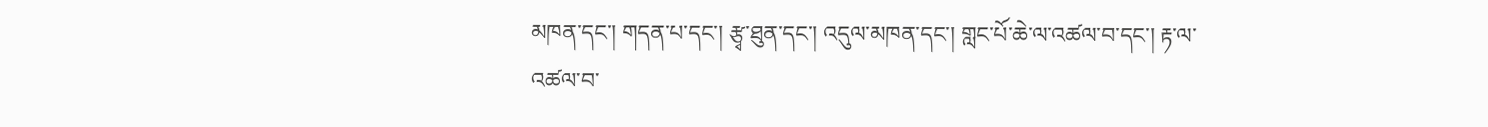མཁན་དང་། གདན་པ་དང་། རྩྭ་ཐུན་དང་། འདུལ་མཁན་དང་། གླང་པོ་ཆེ་ལ་འཚལ་བ་དང་། རྟ་ལ་འཚལ་བ་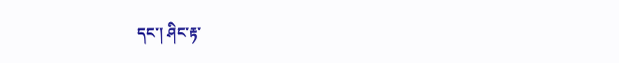དང་། ཤིང་རྟ་